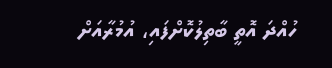ހުއްދަ އޮތީ ބާތިލުކޮށްފައި، އުމުރާއަށް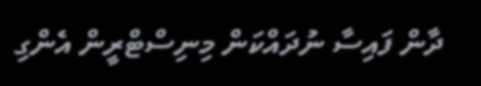ދާން ފައިސާ ނުދައްކަން މިނިސްޓްރީން އެންގި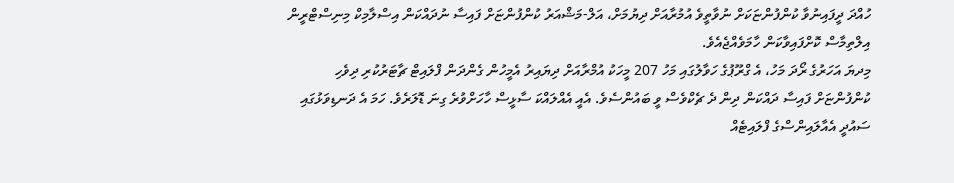ހުއްދަ ދީފައިނުވާ ކުންފުންޏަކަށް ނުވާތީވެ އުމުރާއަށް ދިޔުމަށް، އަލް-މަޝްއަރު ކުންފުންޏަށް ފައިސާ ނުދައްކަން އިސްލާމިކް މިނިސްޓްރީން އިލްތިމާސް ކޮށްފައިވާކަން ހާމަވެއްޖެއެވެ.
މިދޔަ އަހަރުގެ ރޯދަ މަހު، އެ ގްރޫޕުގެ ހަވާލުގައި މަހު 207 މީހަކު އުމްރާއަށް ދިޔައިރު އެމީހުން ގެންދަން ފްލައިޓް ޗާޓަރުކުރި ދިވެހި ކުންފުންޏަށް ފައިސާ ދައްކަން ދިން ދެ ޗެކްވެސް ވީ ބައުންސެވެ. އެއީ އެއްލައްކަ ސާޅީސް ހާހަށްވުރެ ގިނަ ޑޮލަރެވެ. ހަމަ އެ ދަނޑިވަޅުގައި ސައުދީ އެއާލައިންސްގެ ފްލައިޓެއް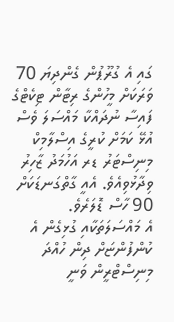ގައި އެ ގުރޫޕުން ގެންދިޔަ 70 ވަރަކަށް މީހުންގެ ރިޓާން ޓިކެޓްގެ ފައިސާ ނުދައްކާ މައްސަލަ ވެސް އުޅޭ ކަމަށް ކުރީގެ އިސްލާމިކް މިނިސްޓަރު ޑރ އަހުމަދު ޒާހިރު ވިދާޅުވިއެވެ. އެއީ ގާތްގަނޑަކަށް 90 ހާސް ޑޮލަރެވެ.
އެ މައްސަލަތަކާއި ގުޅިގެން އެ ކުންފުންޏަށް ދިން ހުއްދަ މިނިސްޓްރީން ވަނީ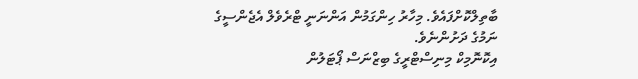ބާތިލްކޮށްފައެވެ. މިހާރު ހިންގަމުން އަންނަނީ ޓްރެވެލް އެޖެންސީގެ ނަމުގެ ދަށުންނެވެ.
އިކޮނޮމިކް މިނިސްޓްރީގެ ބިޒްނަސް ޕޯޓަލުން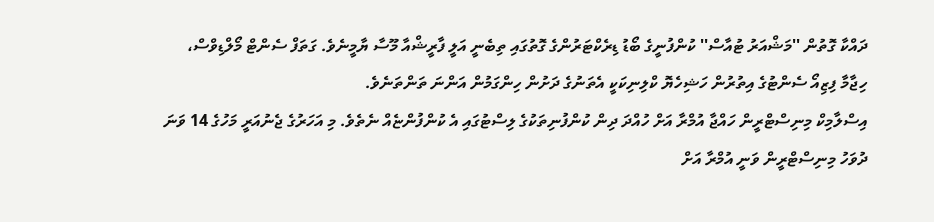ދައްކާ ގޮތުން ''މަޝްއަރު ޓުއާސް'' ކުންފުނީގެ ބޯޑު ޑިރެކްޓަރުންގެ ގޮތުގައި ތިބެނީ އަލީ ފާރީޝްއާ މޫސާ ޔާމީނެވެ. ގަތަފް ސެންޓް މޯލްޑިވްސް، ހިޖާމާ ފިޒިއޯ ސެންޓުގެ އިތުރުން ހަޝިހެޔޮ ކްލިނިކަކީ އެތަނުގެ ދަށުން ހިންގަމުން އަންނަ ތަންތަނެވެ.
އިސްލާމިކް މިނިސްޓްރީން ހައްޖާ އުމްރާ އަށް ހުއްދަ ދިން ކުންފުނިތަކުގެ ލިސްޓުގައި އެ ކުންފުންޏެއް ނެތެވެ. މި އަހަރުގެ ޖެނުއަރީ މަހުގެ 14 ވަނަ ދުވަހު މިނިސްޓްރީން ވަނީ އުމްރާ އަށް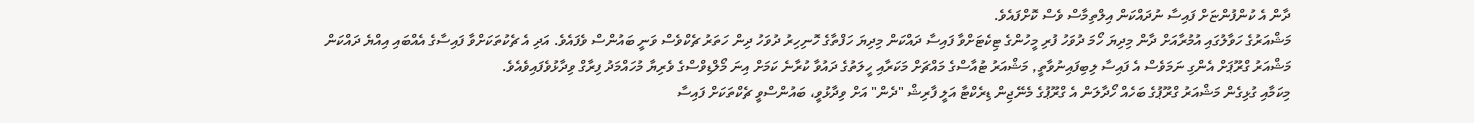ދާން އެ ކުންފުންޏަށް ފައިސާ ނުދައްކަން އިލްތިމާސް ވެސް ކޮށްފައެވެ.
މަޝްއަރުގެ ހަވާލުގައި އުމުރާއަށް ދާން މިދިޔަ ހޯމަ ދުވަހު ފުރި މީހުންގެ ޓިކެޓަށްވާ ފައިސާ ދައްކަން މިދިޔަ ހަފްތާގެ ހޮނިހިރު ދުވަހު ދިން ހަތަރު ޗެކްވެސް ވަނީ ބައުންސް ވެފައެވެ. އަދި އެ ޗެކުތަކަށްވާ ފައިސާގެ އެއްބައި އިއްޔެ ދައްކަން މަޝްއަރު ގްރޫޕަށް އެންގި ނަމަވެސް އެ ފައިސާ ލިބިފައިނުވާތީ, މަޝްއަރު ޓުއާސްގެ މައްޗަށް މަކަރާއި ހީލަތުގެ ދައުވާ ކުރާނެ ކަމަށް އިނަ މޯލްޑިވްސްގެ ވެރިޔާ މުހައްމަދު ފިރާގް ވިދާޅުވެފައިވެއެވެ.
މިކަމާއި ގުޅިގެން މަޝްއަރު ގްރޫޕުގެ ބަހެއް ހޯދާލަން އެ ގްރޫޕުގެ މެނޭޖިން ޑިރެކްޓާ އަލީ ފާރިޝް "ދެން" އަށް ވިދާޅުވީ، ބައުންސްވީ ޗެކްތަކަށް ފައިސާ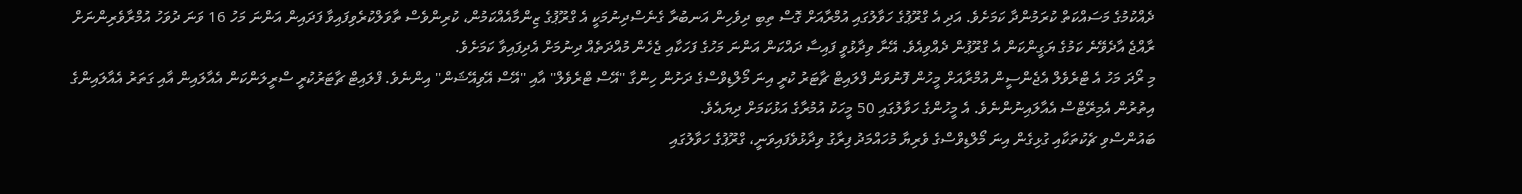ދެއްކުމުގެ މަސައްކަތް ކުރަމުންދާ ކަމަށެވެ. އަދި އެ ގްރޫޕުގެ ހަވާލުގައި އުމްރާއަށް ގޮސް ތިބި ދިވެހިން އަނބުރާ ގެނެސްދިނުމަކީ އެ ގްރޫޕުގެ ޒިންމާއެއްކަމުން، ކުރިންވެސް ތާވަލްކުރެވިފައިވާ ފަދައިން އަންނަ މަހު 16 ވަނަ ދުވަހު އުމްރާވެރިންނަށް ރާއްޖެ އާދެވޭނެ ކަމުގެ ޔަގީންކަން އެ ގްރޫޕުން ދެއްވިއެވެ. އޭނާ ވިދާޅުވީ ފައިސާ ދައްކަން އަންނަ މަހުގެ ފަހަކާއި ޖެހެން މުއްދަތެއް ދިނުމަށް އެދިފައިވާ ކަމަށެވެ.
މި ރޯދަ މަހު އެ ޓްރެވެލް އެޖެންސީން އުމްރާއަށް މީހުން ފޮނުވަން ފްލައިޓް ޗާޓަރު ކުރީ އިނަ މޯލްޑިވްސްގެ ދަށުން ހިންގާ ''އޭސް ޓްރެވެލް'' އާއި ''އޭސް އޭވިއޭޝަން'' އިންނެވެ. ފްލައިޓް ޗާޓަރުކުރީ ސްރީލަންކަން އެއާލައިން އާއި ގަތަރު އެއާލައިންގެ އިތުރުން އެމިރޭޓްސް އެއާލައިނުންނެވެ. އެ މީހުންގެ ހަވާލުގައި 50 މީހަކު އުމުރާގެ އަޅުކަމަށް ދިޔައެވެ.
ބައުންސްވި ޗެކުތަކާއި ގުޅިގެން އިނަ މޯލްޑިވްސްގެ ވެރިޔާ މުހައްމަދު ފިރާގު ވިދާޅުވެފައިވަނީ، ގްރޫޕުގެ ހަވާލުގައި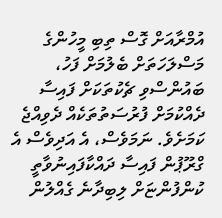އުމްރާއަށް ގޮސް ތިބި މީހުންގެ މަސްލަހަތަށް ބެލުމަށް ފަހު، ބައުންސްވި ޗެކުތަކަށް ފައިސާ ދެއްކުމަށް ފުރުސަތުތަކެއް ދެވިއްޖެ ކަމަށެވެ. ނަމަވެސް، އެ އަދިވެސް އެ ގްރޫޕުން ފައިސާ ދައްކާފައިނުވާތީ ކުންފުންޏަށް ލިބިދާނެ ގެއްލުން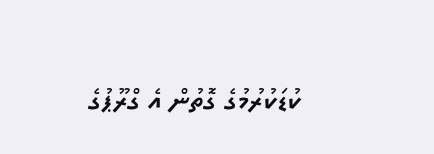ކުޑަކުރުމުގެ ގޮތުން އެ ގްރޫޕުގެ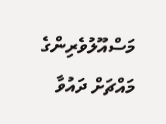މަސްއޫލުވެރިންގެ މައްޗަށް ދައުވާ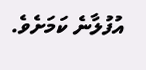އުފުލާނެ ކަމަށެވެ.